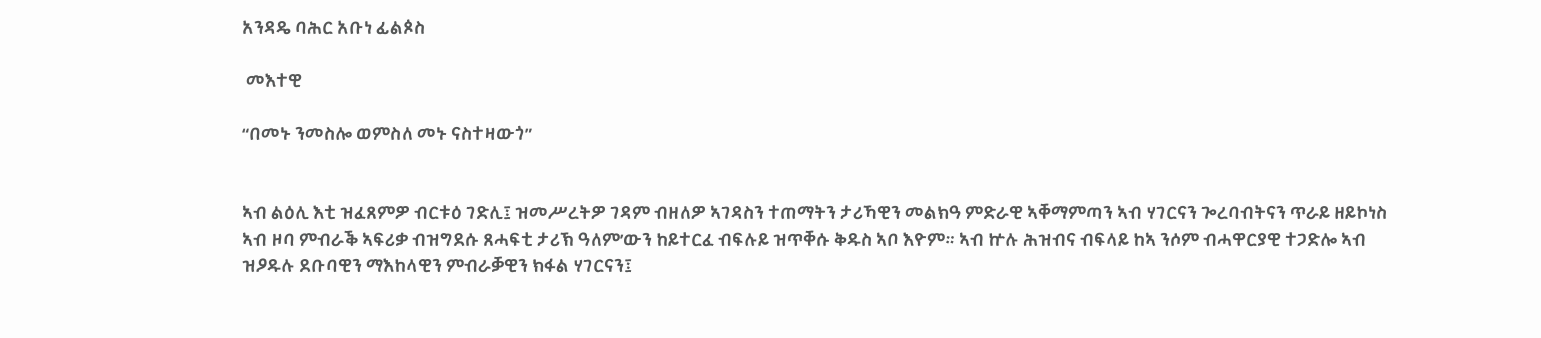አንዳዴ ባሕር አቡነ ፊልጶስ

 መእተዊ

“በመኑ ንመስሎ ወምስለ መኑ ናስተዛውጎ”


ኣብ ልዕሊ እቲ ዝፈጸምዎ ብርቱዕ ገድሊ፤ ዝመሥረትዎ ገዳም ብዘለዎ ኣገዳስን ተጠማትን ታሪኻዊን መልክዓ ምድራዊ ኣቐማምጣን ኣብ ሃገርናን ጐረባብትናን ጥራይ ዘይኮነስ ኣብ ዞባ ምብራቕ ኣፍሪቃ ብዝግደሱ ጸሓፍቲ ታሪኽ ዓለም’ውን ከይተርፈ ብፍሉይ ዝጥቐሱ ቅዱስ ኣቦ እዮም። ኣብ ኵሉ ሕዝብና ብፍላይ ከኣ ንሶም ብሓዋርያዊ ተጋድሎ ኣብ ዝዖዱሉ ደቡባዊን ማእከላዊን ምብራቓዊን ክፋል ሃገርናን፤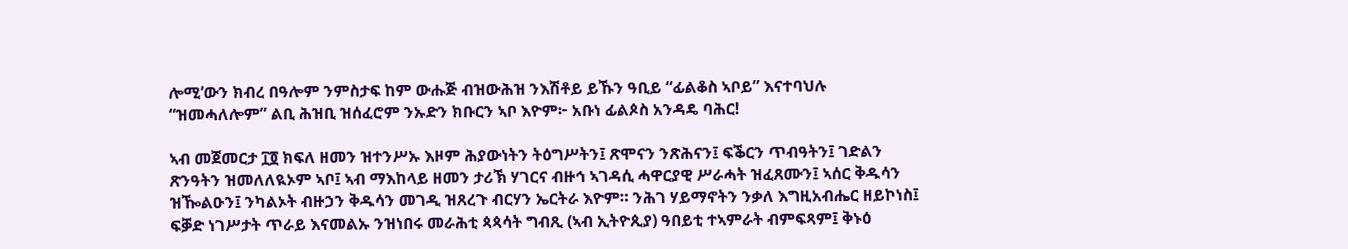ሎሚ’ውን ክብረ በዓሎም ንምስታፍ ከም ውሑጅ ብዝውሕዝ ንእሽቶይ ይኹን ዓቢይ “ፊልቆስ ኣቦይ” እናተባህሉ “ዝመሓለሎም” ልቢ ሕዝቢ ዝሰፈሮም ንኡድን ክቡርን ኣቦ እዮም፦ አቡነ ፊልጶስ አንዳዴ ባሕር!

ኣብ መጀመርታ ፲፬ ክፍለ ዘመን ዝተንሥኡ እዞም ሕያውነትን ትዕግሥትን፤ ጽሞናን ንጽሕናን፤ ፍቕርን ጥብዓትን፤ ገድልን ጽንዓትን ዝመለለዪኦም ኣቦ፤ ኣብ ማእከላይ ዘመን ታሪኽ ሃገርና ብዙኅ ኣገዳሲ ሓዋርያዊ ሥራሓት ዝፈጸሙን፤ ኣሰር ቅዱሳን ዝዀልዑን፤ ንካልኦት ብዙኃን ቅዱሳን መገዲ ዝጸረጉ ብርሃን ኤርትራ እዮም። ንሕገ ሃይማኖትን ንቃለ እግዚአብሔር ዘይኮነስ፤ ፍቓድ ነገሥታት ጥራይ እናመልኡ ንዝነበሩ መራሕቲ ጳጳሳት ግብጺ (ኣብ ኢትዮጲያ) ዓበይቲ ተኣምራት ብምፍጻም፤ ቅኑዕ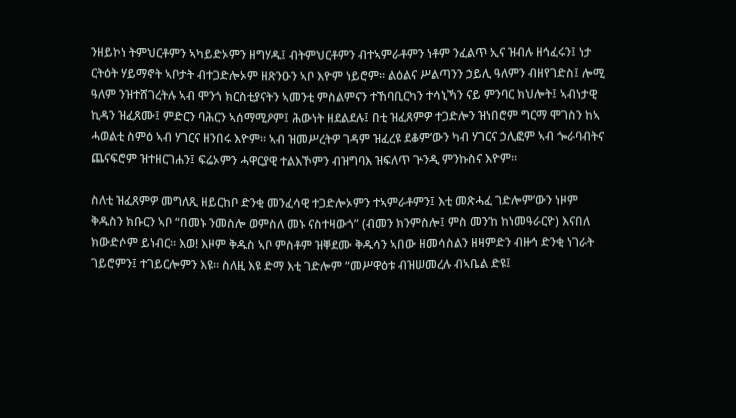ንዘይኮነ ትምህርቶምን ኣካይድኦምን ዘግሃዱ፤ ብትምህርቶምን ብተኣምራቶምን ነቶም ንፈልጥ ኢና ዝብሉ ዘኅፈሩን፤ ነታ ርትዕት ሃይማኖት ኣቦታት ብተጋድሎኦም ዘጽንዑን ኣቦ እዮም ነይሮም። ልዕልና ሥልጣንን ኃይሊ ዓለምን ብዘየገድስ፤ ሎሚ ዓለም ንዝተሸገረትሉ ኣብ ሞንጎ ክርስቲያናትን ኣመንቲ ምስልምናን ተኸባቢርካን ተሳኒኻን ናይ ምንባር ክህሎት፤ ኣብነታዊ ኪዳን ዝፈጸሙ፤ ምድርን ባሕርን ኣሰማሚዖም፤ ሕውነት ዘደልደሉ፤ በቲ ዝፈጸምዎ ተጋድሎን ዝነበሮም ግርማ ሞገስን ከኣ ሓወልቲ ስምዕ ኣብ ሃገርና ዘንበሩ እዮም። ኣብ ዝመሥረትዎ ገዳም ዝፈረዩ ደቆም’ውን ካብ ሃገርና ኃሊፎም ኣብ ጐራባብትና ጨናፍሮም ዝተዘርገሐን፤ ፍሬኦምን ሓዋርያዊ ተልእኾምን ብዝግባእ ዝፍለጥ ጕንዲ ምንኩስና እዮም።

ስለቲ ዝፈጸምዎ መግለጺ ዘይርከቦ ድንቂ መንፈሳዊ ተጋድሎኦምን ተኣምራቶምን፤ እቲ መጽሓፈ ገድሎም’ውን ነዞም ቅዱስን ክቡርን ኣቦ “በመኑ ንመስሎ ወምስለ መኑ ናስተዛውጎ” (ብመን ክንምስሎ፤ ምስ መን’ከ ከነመዓራርዮ) እናበለ ክውድሶም ይነብር። እወ! እዞም ቅዱስ ኣቦ ምስቶም ዝቐደሙ ቅዱሳን ኣበው ዘመሳስልን ዘዛምድን ብዙኅ ድንቂ ነገራት ገይሮምን፤ ተገይርሎምን እዩ። ስለዚ እዩ ድማ እቲ ገድሎም “መሥዋዕቱ ብዝሠመረሉ ብኣቤል ድዩ፤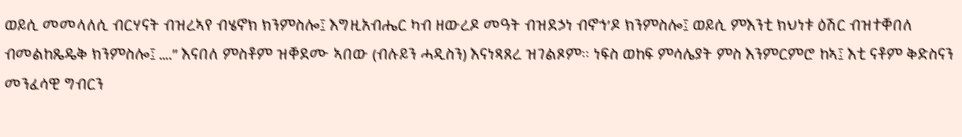ወይሲ መመላለሲ ብርሃናት ብዝረኣየ ብሄኖክ ክንምስሎ፤ እግዚአብሔር ካብ ዘውረዶ መዓት ብዝደኃነ ብኖኅ’ዶ ክንምስሎ፤ ወይሲ ምእንቲ ክህነቱ ዕሽር ብዝተቐበለ ብመልከጼዴቅ ክንምስሎ፤ ….” እናበለ ምስቶም ዝቐደሙ ኣበው (ብሉይን ሓዲስን) እናነጻጸረ ዝገልጾም። ነፍስ ወከፍ ምሳሌያት ምስ እንምርምሮ ከኣ፤ እቲ ናቶም ቅድስናን መንፈሳዊ ግብርን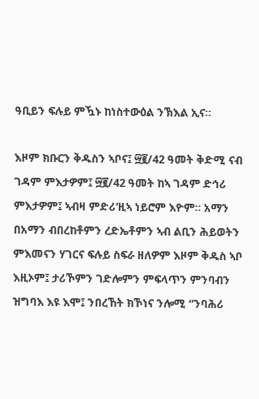ዓቢይን ፍሉይ ምዃኑ ከነስተውዕል ንኽእል ኢና።

እዞም ክቡርን ቅዱስን ኣቦና፤ ፵፪/42 ዓመት ቅድሚ ናብ ገዳም ምእታዎም፤ ፵፪/42 ዓመት ከኣ ገዳም ድኅሪ ምእታዎም፤ ኣብዛ ምድሪ’ዚኣ ነይሮም እዮም። አማን በአማን ብበረከቶምን ረድኤቶምን ኣብ ልቢን ሕይወትን ምእመናን ሃገርና ፍሉይ ስፍራ ዘለዎም እዞም ቅዱስ ኣቦ እዚኦም፤ ታሪኾምን ገድሎምን ምፍላጥን ምንባብን ዝግባእ እዩ እሞ፤ ንበረኸት ክኾነና ንሎሚ “ንባሕሪ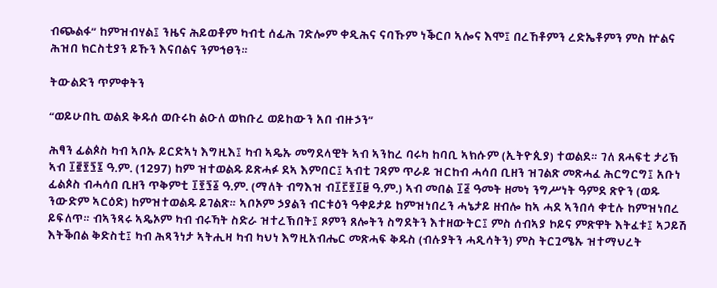ብጭልፋ” ከምዝብሃል፤ ንዜና ሕይወቶም ካብቲ ሰፊሕ ገድሎም ቀዲሕና ናባኹም ነቕርቦ ኣሎና እሞ፤ በረኸቶምን ረድኤቶምን ምስ ኵልና ሕዝበ ክርስቲያን ይኹን እናበልና ንምኅፀን።

ትውልድን ጥምቀትን

“ወይሁበኪ ወልደ ቅዱሰ ወቡሩከ ልዑለ ወክቡረ ወይከውን አበ ብዙኃን”

ሕፃን ፊልጶስ ካብ ኣቦኡ ይርድኣነ እግዚእ፤ ካብ ኣዴኡ መግደላዊት ኣብ ኣንከረ ባሩካ ከባቢ ኣክሱም (ኢትዮጲያ) ተወልደ። ገለ ጸሓፍቲ ታሪኽ ኣብ ፲፪፻፺፯ ዓ.ም. (1297) ከም ዝተወልዱ ይጽሓፉ ደኣ እምበር፤ ኣብቲ ገዳም ጥራይ ዝርከብ ሓሳበ ቢዘን ዝገልጽ መጽሓፈ ሕርግርግ፤ አቡነ ፊልጶስ ብሓሳበ ቢዘን ጥቅምቲ ፲፻፺፩ ዓ.ም. (ማለት ብግእዝ ብ፲፫፻፲፱ ዓ.ም.) ኣብ መበል ፲፭ ዓመት ዘመነ ንግሥነት ዓምደ ጽዮን (ወዱ ንውድም ኣርዕድ) ከምዝተወልዱ ይገልጽ። ኣቦኦም ኃያልን ብርቱዕን ዓቀይታይ ከምዝነበረን ሓኔታይ ዘብሎ ከኣ ሓደ ኣንበሳ ቀቲሉ ከምዝነበረ ይፍለጥ። ብኣንጻሩ ኣዴኦም ካብ ብሩኻት ስድራ ዝተረኽበት፤ ጾምን ጸሎትን ስግደትን እተዘውትር፤ ምስ ሰብኣያ ኮይና ምጽዋት እትፈቱ፤ ኣጋይሽ እትቕበል ቅድስቲ፤ ካብ ሕጻንነታ ኣትሒዛ ካብ ካህነ እግዚአብሔር መጽሓፍ ቅዱስ (ብሉያትን ሓዲሳትን) ምስ ትርጓሜኡ ዝተማህረት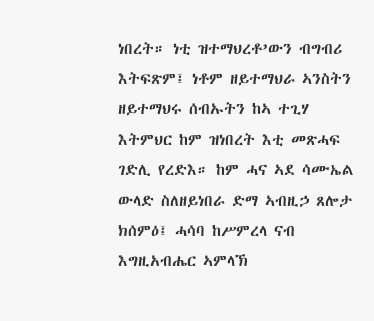ነበረት። ነቲ ዝተማህረቶ’ውን ብግብሪ እትፍጽም፤ ነቶም ዘይተማህራ ኣንስትን ዘይተማህሩ ሰብኡትን ከኣ ተጊሃ እትምህር ከም ዝነበረት እቲ መጽሓፍ ገድሊ የረድእ። ከም ሓና ኣደ ሳሙኤል ውላድ ስለዘይነበራ ድማ ኣብዚኃ ጸሎታ ክሰምዕ፤ ሓሳባ ከሥምረላ ናብ እግዚአብሔር ኣምላኽ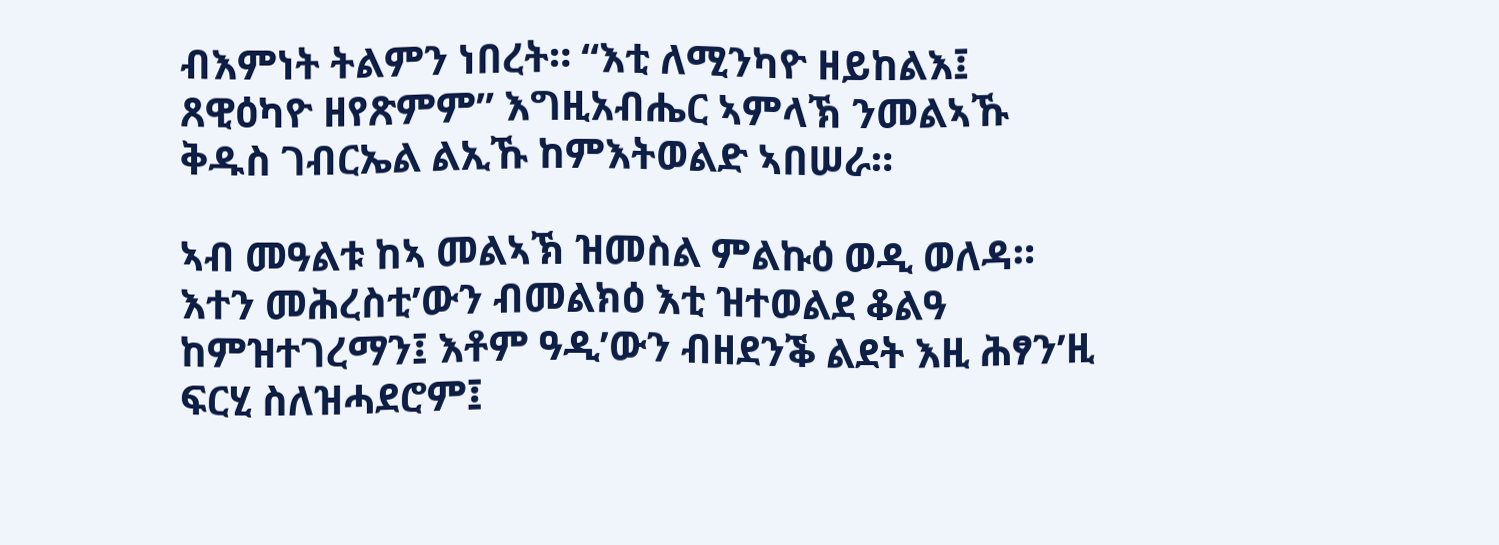ብእምነት ትልምን ነበረት። “እቲ ለሚንካዮ ዘይከልእ፤ ጸዊዕካዮ ዘየጽምም” እግዚአብሔር ኣምላኽ ንመልኣኹ ቅዱስ ገብርኤል ልኢኹ ከምእትወልድ ኣበሠራ።

ኣብ መዓልቱ ከኣ መልኣኽ ዝመስል ምልኩዕ ወዲ ወለዳ። እተን መሕረስቲ’ውን ብመልክዕ እቲ ዝተወልደ ቆልዓ ከምዝተገረማን፤ እቶም ዓዲ’ውን ብዘደንቕ ልደት እዚ ሕፃን’ዚ ፍርሂ ስለዝሓደሮም፤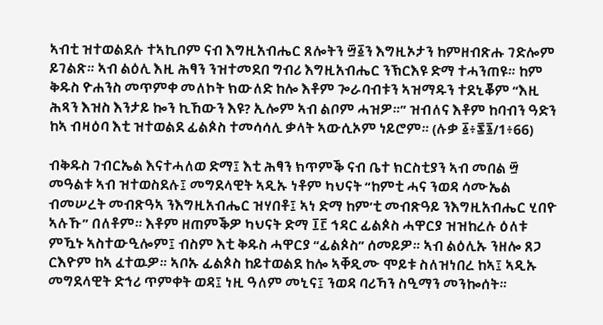ኣብቲ ዝተወልደሉ ተኣኪቦም ናብ እግዚአብሔር ጸሎትን ፵፩ን እግዚኦታን ከምዘብጽሑ ገድሎም ይገልጽ። ኣብ ልዕሊ እዚ ሕፃን ንዝተመደበ ግብሪ እግዚአብሔር ንኽርእዩ ድማ ተሓንጠዩ። ከም ቅዱስ ዮሐንስ መጥምቀ መለኮት ክውለድ ከሎ እቶም ጐራባብቱን ኣዝማዱን ተደኒቖም “እዚ ሕጻን እዝስ እንታይ ኰን ኪኸውን እዩ? ኢሎም ኣብ ልቦም ሓዝዎ።” ዝብለና እቶም ከባብን ዓድን ከኣ ብዛዕባ እቲ ዝተወልደ ፊልጶስ ተመሳሳሊ ቃላት ኣውሲኦም ነይሮም። (ሉቃ ፩፥፷፮/1፥66)

ብቅዱስ ገብርኤል እናተሓለወ ድማ፤ እቲ ሕፃን ክጥምቕ ናብ ቤተ ክርስቲያን ኣብ መበል ፵ መዓልቱ ኣብ ዝተወስደሉ፤ መግደላዊት ኣዲኡ ነቶም ካህናት “ከምቲ ሓና ንወዳ ሳሙኤል ብመሠረት መብጽዓኣ ንእግዚአብሔር ዝሃበቶ፤ ኣነ ድማ ከም’ቲ መብጽዓይ ንእግዚአብሔር ሂበዮ ኣሉኹ” በለቶም። እቶም ዘጠምቕዎ ካህናት ድማ ፲፫ ኅዳር ፊልጶስ ሓዋርያ ዝዝከረሉ ዕለቱ ምዃኑ ኣስተውዒሎም፤ ብስም እቲ ቅዱስ ሓዋርያ “ፊልጶስ” ሰመይዎ። ኣብ ልዕሊኡ ንዘሎ ጸጋ ርእዮም ከኣ ፈተዉዎ። ኣቦኡ ፊልጶስ ከይተወልደ ከሎ ኣቐዲሙ ሞይቱ ስለዝነበረ ከኣ፤ ኣዲኡ መግደላዊት ድኅሪ ጥምቀት ወዳ፤ ነዚ ዓለም መኒና፤ ንወዳ ባሪኻን ስዒማን መንኰሰት።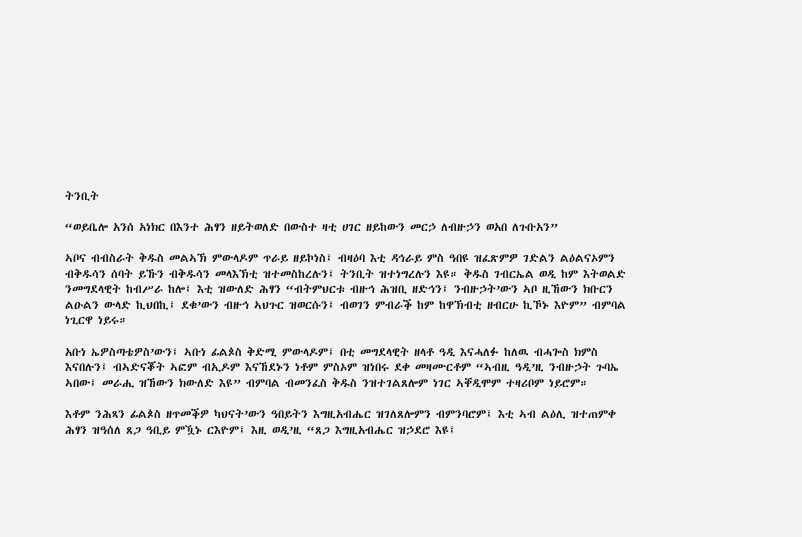ትንቢት

“ወይቤሎ አንሰ አነክር በእንተ ሕፃን ዘይትወለድ በውስተ ዛቲ ሀገር ዘይከውን መርኃ ለብዙኃን ወአበ ለጉቡአን”

ኣቦና ብብስራት ቅዱስ መልኣኽ ምውላዶም ጥራይ ዘይኮነስ፤ ብዛዕባ እቲ ዳኅራይ ምስ ዓበዩ ዝፈጽምዎ ገድልን ልዕልናኦምን ብቅዱሳን ሰባት ይኹን ብቅዱሳን መላእኽቲ ዝተመስከረሉን፤ ትንቢት ዝተነግረሉን እዩ። ቅዱስ ገብርኤል ወዲ ከም እትወልድ ንመግደላዊት ከብሥራ ከሎ፤ እቲ ዝውለድ ሕፃን “ብትምህርቱ ብዙኅ ሕዝቢ ዘድኅን፤ ንብዙኃት’ውን ኣቦ ዚኸውን ክቡርን ልዑልን ውላድ ኪህበኪ፤ ደቁ’ውን ብዙኅ ኣህጉር ዝወርሱን፤ ብወገን ምብራቕ ከም ከዋኽብቲ ዘብርሁ ኪኾኑ እዮም” ብምባል ነጊርዋ ነይሩ።

አቡነ ኤዎስጣቴዎስ’ውን፤ ኣቡነ ፊልጶስ ቅድሚ ምውላዶም፤ በቲ መግደላዊት ዘላቶ ዓዲ እናሓለፉ ከለዉ ብሓጐስ ክምስ እናበሉን፤ ብኣድናቖት ኣፎም ብኢዶም እናኸደኑን ነቶም ምስኦም ዝነበሩ ደቀ መዛሙርቶም “ኣብዚ ዓዲ’ዚ ንብዙኃት ጉባኤ ኣበው፤ መራሒ ዝኸውን ክውለድ እዩ” ብምባል ብመንፈስ ቅዱስ ንዝተገልጸሎም ነገር ኣቐዲሞም ተዛሪቦም ነይሮም።

እቶም ንሕጻን ፊልጶስ ዘጥመቕዎ ካህናት’ውን ዓበይትን እግዚአብሔር ዝገለጸሎምን ብምንባሮም፤ እቲ ኣብ ልዕሊ ዝተጠምቀ ሕፃን ዝዓሰለ ጸጋ ዓቢይ ምዃኑ ርእዮም፤ እዚ ወዲ’ዚ “ጸጋ እግዚአብሔር ዝኃደሮ እዩ፤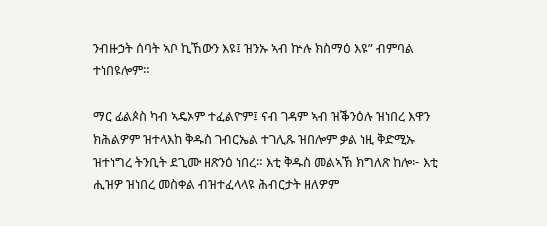ንብዙኃት ሰባት ኣቦ ኪኸውን እዩ፤ ዝንኡ ኣብ ኵሉ ክስማዕ እዩ” ብምባል ተነበዩሎም።

ማር ፊልጶስ ካብ ኣዴኦም ተፈልዮም፤ ናብ ገዳም ኣብ ዝቕንዕሉ ዝነበረ እዋን ክሕልዎም ዝተላእከ ቅዱስ ገብርኤል ተገሊጹ ዝበሎም ቃል ነዚ ቅድሚኡ ዝተነግረ ትንቢት ደጊሙ ዘጽንዕ ነበረ። እቲ ቅዱስ መልኣኽ ክግለጽ ከሎ፦ እቲ ሒዝዎ ዝነበረ መስቀል ብዝተፈላላዩ ሕብርታት ዘለዎም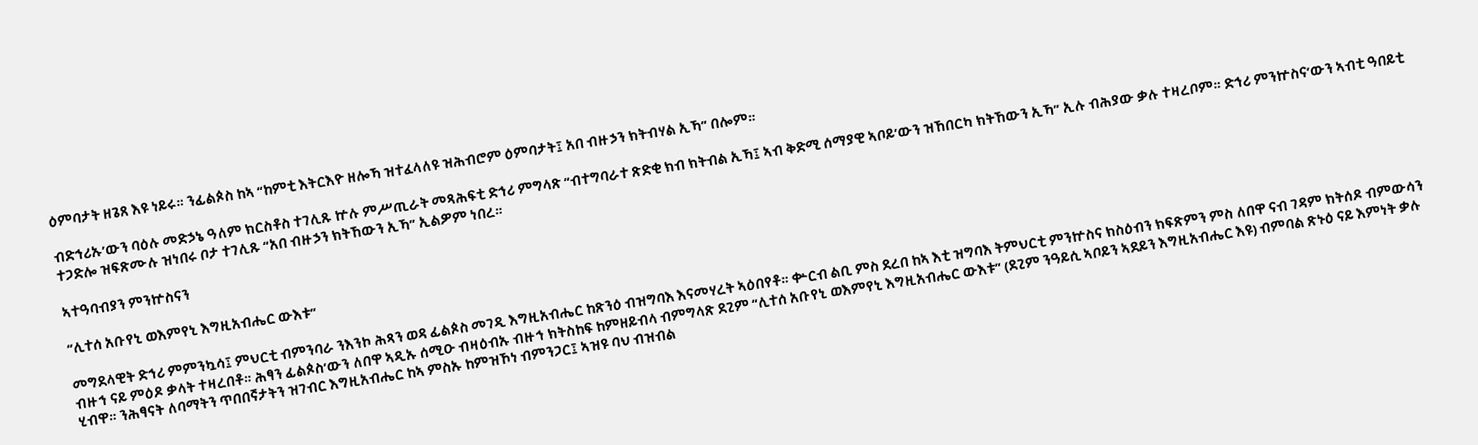ዕምባታት ዘጌጸ እዩ ነይሩ። ንፊልጶስ ከኣ “ከምቲ እትርእዮ ዘሎኻ ዝተፈላለዩ ዝሕብሮም ዕምባታት፤ አበ ብዙኃን ክትብሃል ኢኻ” በሎም።

ብድኅሪኡ’ውን ባዕሉ መድኃኔ ዓለም ክርስቶስ ተገሊጹ ኵሉ ምሥጢራት መጻሕፍቲ ድኅሪ ምግላጽ “ብተግባራተ ጽድቂ ክብ ክትብል ኢኻ፤ ኣብ ቅድሚ ሰማያዊ ኣቦይ’ውን ዝኸበርካ ክትኸውን ኢኻ” ኢሉ ብሕያው ቃሉ ተዛረቦም። ድኅሪ ምንኵስና’ውን ኣብቲ ዓበይቲ ተጋድሎ ዝፍጽሙሉ ዝነበሩ ቦታ ተገሊጹ “አበ ብዙኃን ክትኸውን ኢኻ” ኢልዎም ነበረ።

ኣተዓባብያን ምንኵስናን

“ሊተሰ አቡየኒ ወእምየኒ እግዚአብሔር ውእቱ”

መግደላዊት ድኅሪ ምምንኳሳ፤ ምህርቲ ብምንባራ ንእንኮ ሕጻን ወዳ ፊልጶስ መገዲ እግዚአብሔር ከጽንዕ ብዝግባእ እናመሃረት ኣዕበየቶ። ቍርብ ልቢ ምስ ደረበ ከኣ እቲ ዝግባእ ትምህርቲ ምንኵስና ክስዕብን ክፍጽምን ምስ ለበዋ ናብ ገዳም ክትሰዶ ብምውሳን ብዙኅ ናይ ምዕዶ ቃላት ተዛረበቶ። ሕፃን ፊልጶስ’ውን ለበዋ ኣዲኡ ሰሚዑ ብዛዕብኡ ብዙኅ ክትስከፍ ከምዘይብላ ብምግላጽ ደጊም “ሊተሰ አቡየኒ ወእምየኒ እግዚአብሔር ውእቱ” (ደጊም ንዓይሲ ኣቦይን ኣደይን እግዚአብሔር እዩ) ብምባል ጽኑዕ ናይ እምነት ቃሉ ሂብዋ። ንሕፃናት ለባማትን ጥበበኛታትን ዝገብር እግዚአብሔር ከኣ ምስኡ ከምዝኾነ ብምንጋር፤ ኣዝዩ ባህ ብዝብል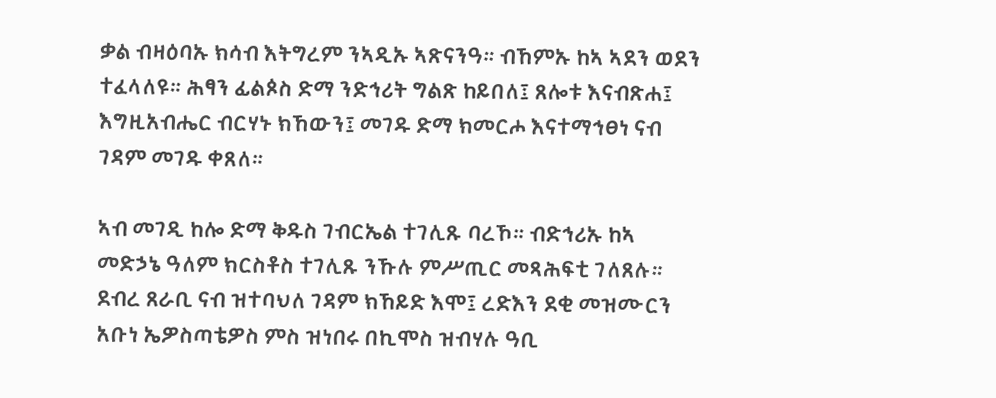ቃል ብዛዕባኡ ክሳብ እትግረም ንኣዲኡ ኣጽናንዓ። ብኸምኡ ከኣ ኣደን ወደን ተፈላለዩ። ሕፃን ፊልጶስ ድማ ንድኅሪት ግልጽ ከይበለ፤ ጸሎቱ እናብጽሐ፤ እግዚአብሔር ብርሃኑ ክኸውን፤ መገዱ ድማ ክመርሖ እናተማኅፀነ ናብ ገዳም መገዱ ቀጸለ።

ኣብ መገዲ ከሎ ድማ ቅዱስ ገብርኤል ተገሊጹ ባረኾ። ብድኅሪኡ ከኣ መድኃኔ ዓለም ክርስቶስ ተገሊጹ ንኹሉ ምሥጢር መጻሕፍቲ ገለጸሉ። ደብረ ጸራቢ ናብ ዝተባህለ ገዳም ክኸይድ እሞ፤ ረድእን ደቂ መዝሙርን አቡነ ኤዎስጣቴዎስ ምስ ዝነበሩ በኪሞስ ዝብሃሉ ዓቢ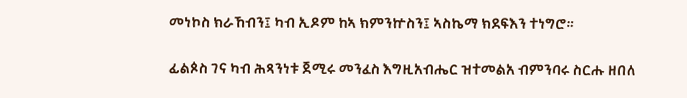መነኮስ ክራኸብን፤ ካብ ኢዶም ከኣ ክምንኵስን፤ ኣስኬማ ክደፍእን ተነግሮ።

ፊልጶስ ገና ካብ ሕጻንነቱ ጀሚሩ መንፈስ እግዚአብሔር ዝተመልአ ብምንባሩ ስርሑ ዘበለ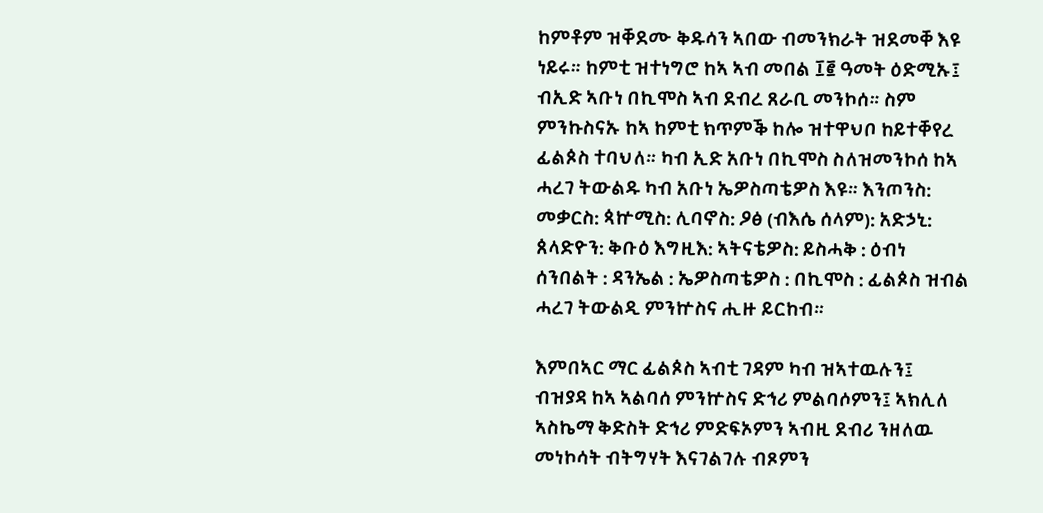ከምቶም ዝቐደሙ ቅዱሳን ኣበው ብመንክራት ዝደመቐ እዩ ነይሩ። ከምቲ ዝተነግሮ ከኣ ኣብ መበል ፲፪ ዓመት ዕድሚኡ፤ ብኢድ ኣቡነ በኪሞስ ኣብ ደብረ ጸራቢ መንኮሰ። ስም ምንኩስናኡ ከኣ ከምቲ ክጥምቕ ከሎ ዝተዋህቦ ከይተቐየረ ፊልጶስ ተባህለ። ካብ ኢድ አቡነ በኪሞስ ስለዝመንኮሰ ከኣ ሓረገ ትውልዱ ካብ አቡነ ኤዎስጣቴዎስ እዩ። እንጦንስ: መቃርስ: ጳኵሚስ: ሊባኖስ: ዖፅ (ብእሴ ሰላም): አድኃኒ: ጰላድዮን: ቅቡዕ እግዚእ: ኣትናቴዎስ: ይስሓቅ : ዕብነ ሰንበልት : ዳንኤል : ኤዎስጣቴዎስ : በኪሞስ : ፊልጶስ ዝብል ሓረገ ትውልዲ ምንኵስና ሒዙ ይርከብ።

እምበኣር ማር ፊልጶስ ኣብቲ ገዳም ካብ ዝኣተዉሉን፤ ብዝያዳ ከኣ ኣልባሰ ምንኵስና ድኅሪ ምልባሶምን፤ ኣክሊለ ኣስኬማ ቅድስት ድኅሪ ምድፍኦምን ኣብዚ ደብሪ ንዘለዉ መነኮሳት ብትግሃት እናገልገሉ ብጾምን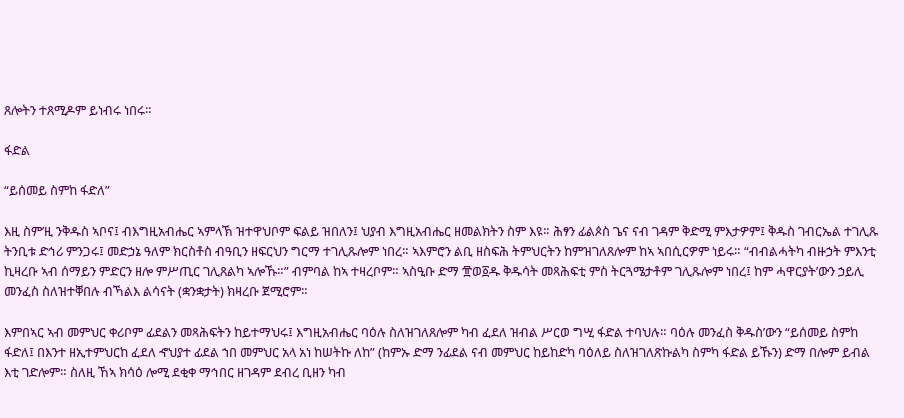ጸሎትን ተጸሚዶም ይነብሩ ነበሩ።

ፋድል

“ይሰመይ ስምከ ፋድለ”

እዚ ስም’ዚ ንቅዱስ ኣቦና፤ ብእግዚአብሔር ኣምላኽ ዝተዋህቦም ፍልይ ዝበለን፤ ህያብ እግዚአብሔር ዘመልክትን ስም እዩ። ሕፃን ፊልጶስ ጌና ናብ ገዳም ቅድሚ ምእታዎም፤ ቅዱስ ገብርኤል ተገሊጹ ትንቢቱ ድኅሪ ምንጋሩ፤ መድኃኔ ዓለም ክርስቶስ ብዓቢን ዘፍርህን ግርማ ተገሊጹሎም ነበረ። ኣእምሮን ልቢ ዘስፍሕ ትምህርትን ከምዝገለጸሎም ከኣ ኣበሲርዎም ነይሩ። “ብብልሓትካ ብዙኃት ምእንቲ ኪዛረቡ ኣብ ሰማይን ምድርን ዘሎ ምሥጢር ገሊጸልካ ኣሎኹ።” ብምባል ከኣ ተዛረቦም። ኣስዒቡ ድማ ፹ወ፩ዱ ቅዱሳት መጻሕፍቲ ምስ ትርጓሜታቶም ገሊጹሎም ነበረ፤ ከም ሓዋርያት’ውን ኃይሊ መንፈስ ስለዝተቐበሉ ብኻልእ ልሳናት (ቋንቋታት) ክዛረቡ ጀሚሮም።

እምበኣር ኣብ መምህር ቀሪቦም ፊደልን መጻሕፍትን ከይተማህሩ፤ እግዚአብሔር ባዕሉ ስለዝገለጸሎም ካብ ፈደለ ዝብል ሥርወ ግሢ ፋድል ተባህሉ። ባዕሉ መንፈስ ቅዱስ’ውን “ይሰመይ ስምከ ፋድለ፤ በእንተ ዘኢተምህርከ ፈደለ ኆህያተ ፊደል ኀበ መምህር አላ አነ ከሠትኩ ለከ” (ከምኡ ድማ ንፊደል ናብ መምህር ከይከድካ ባዕለይ ስለዝገለጽኩልካ ስምካ ፋድል ይኹን) ድማ በሎም ይብል እቲ ገድሎም። ስለዚ ኸኣ ክሳዕ ሎሚ ደቂቀ ማኅበር ዘገዳም ደብረ ቢዘን ካብ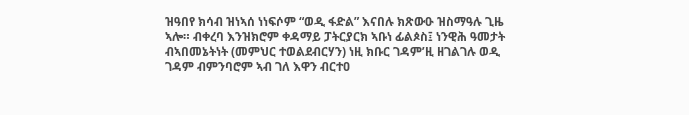ዝዓበየ ክሳብ ዝነኣሰ ነነፍሶም “ወዲ ፋድል” እናበሉ ክጽውዑ ዝስማዓሉ ጊዜ ኣሎ። ብቀረባ እንዝክሮም ቀዳማይ ፓትርያርክ ኣቡነ ፊልጶስ፤ ነንዊሕ ዓመታት ብኣበመኔትነት (መምህር ተወልደብርሃን) ነዚ ክቡር ገዳም’ዚ ዘገልገሉ ወዲ ገዳም ብምንባሮም ኣብ ገለ እዋን ብርተዐ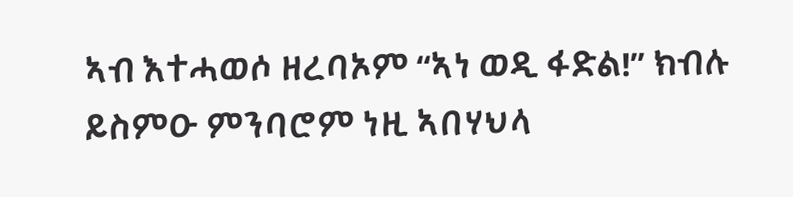ኣብ እተሓወሶ ዘረባኦም “ኣነ ወዲ ፋድል!” ክብሉ ይስምዑ ምንባሮም ነዚ ኣበሃህላ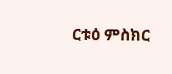ርቱዕ ምስክር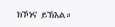ክኾነና ይኽእል።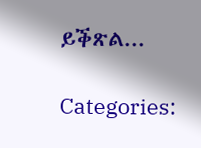ይቕጽል...

Categories: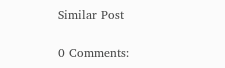Similar Post

0 Comments: